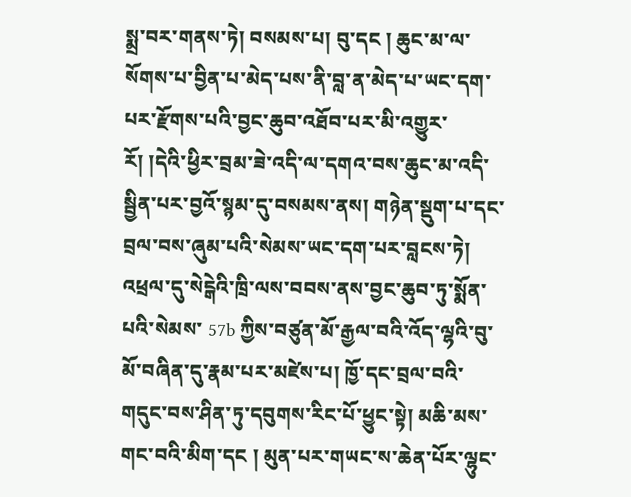སྨྲ་བར་གནས་ཏེ། བསམས་པ། བུ་དང ། ཆུང་མ་ལ་སོགས་པ་བྱིན་པ་མེད་པས་ནི་བླ་ན་མེད་པ་ཡང་དག་པར་རྫོགས་པའི་བྱང་ཆུབ་འཐོབ་པར་མི་འགྱུར་རོ། །དེའི་ཕྱིར་བྲམ་ཟེ་འདི་ལ་དགའ་བས་ཆུང་མ་འདི་སྦྱིན་པར་བྱའོ་སྙམ་དུ་བསམས་ནས། གཉེན་སྡུག་པ་དང་བྲལ་བས་ཞུམ་པའི་སེམས་ཡང་དག་པར་བླངས་ཏེ། འཕྲལ་དུ་སེངྒེའི་ཁྲི་ལས་བབས་ནས་བྱང་ཆུབ་ཏུ་སྨོན་པའི་སེམས་ 57b ཀྱིས་བཙུན་མོ་རྒྱལ་བའི་འོད་ལྷའི་བུ་མོ་བཞིན་དུ་རྣམ་པར་མཛེས་པ། ཁྱོ་དང་བྲལ་བའི་གདུང་བས་ཤིན་ཏུ་དབུགས་རིང་པོ་ཕྱུང་སྟེ། མཆི་མས་གང་བའི་མིག་དང ། མུན་པར་གཡང་ས་ཆེན་པོར་ལྷུང་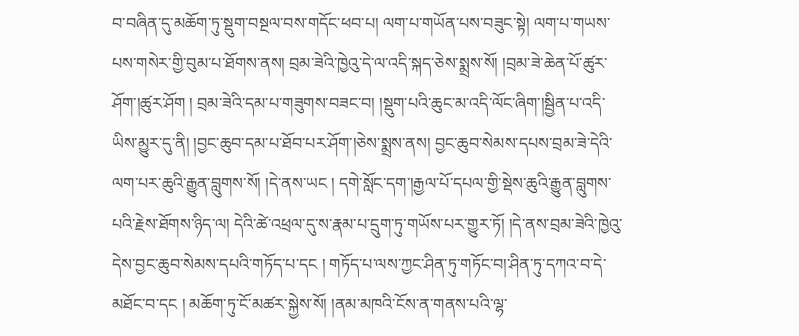བ་བཞིན་དུ་མཆོག་ཏུ་སྡུག་བསྔལ་བས་གདོང་ཕབ་པ། ལག་པ་གཡོན་པས་བཟུང་སྟེ། ལག་པ་གཡས་པས་གསེར་གྱི་བུམ་པ་ཐོགས་ནས། བྲམ་ཟེའི་ཁྱེའུ་དེ་ལ་འདི་སྐད་ཅེས་སྨྲས་སོ། །བྲམ་ཟེ་ཆེན་པོ་ཚུར་ཤོག་།ཚུར་ཤོག ། བྲམ་ཟེའི་དམ་པ་གཟུགས་བཟང་བ། །སྡུག་པའི་ཆུང་མ་འདི་ལོང་ཞིག་།སྦྱིན་པ་འདི་ཡིས་མྱུར་དུ་ནི། །བྱང་ཆུབ་དམ་པ་ཐོབ་པར་ཤོག་།ཅེས་སྨྲས་ནས། བྱང་ཆུབ་སེམས་དཔས་བྲམ་ཟེ་དེའི་ལག་པར་ཆུའི་རྒྱུན་བླུགས་སོ། །དེ་ནས་ཡང ། དགེ་སློང་དག་།རྒྱལ་པོ་དཔལ་གྱི་སྡེས་ཆུའི་རྒྱུན་བླུགས་པའི་རྗེས་ཐོགས་ཉིད་ལ། དེའི་ཚེ་འཕྲལ་དུ་ས་རྣམ་པ་དྲུག་ཏུ་གཡོས་པར་གྱུར་ཏོ། །དེ་ནས་བྲམ་ཟེའི་ཁྱེའུ་དེས་བྱང་ཆུབ་སེམས་དཔའི་གཏོད་པ་དང ། གཏོད་པ་ལས་ཀྱང་ཤིན་ཏུ་གཏོང་བ།་ཤིན་ཏུ་དཀའ་བ་དེ་མཐོང་བ་དང ། མཆོག་ཏུ་ངོ་མཚར་སྐྱེས་སོ། །ནམ་མཁའི་ངོས་ན་གནས་པའི་ལྷ་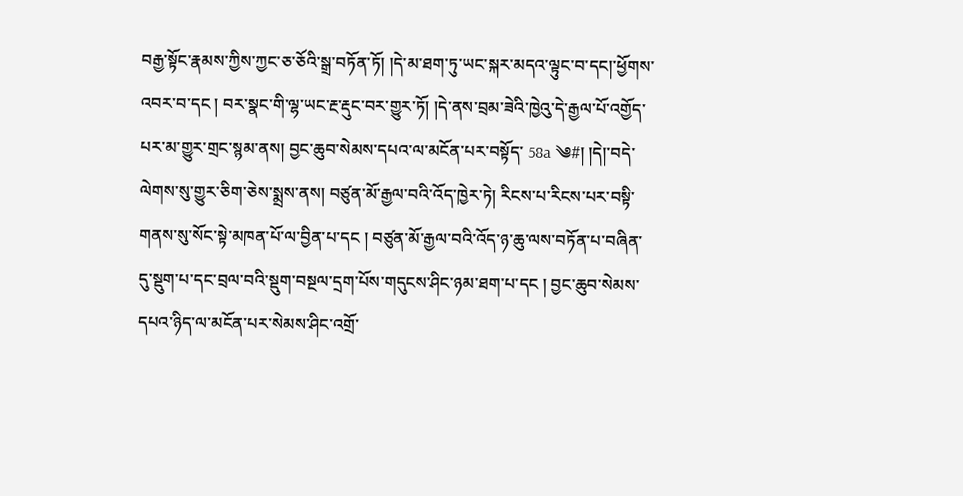བརྒྱ་སྟོང་རྣམས་ཀྱིས་ཀྱང་ཅ་ཅོའི་སྒྲ་བཏོན་ཏོ། །དེ་མ་ཐག་ཏུ་ཡང་སྐར་མདའ་ལྟུང་བ་དང།་ཕྱོགས་འབར་བ་དང ། བར་སྣང་གི་ལྷ་ཡང་རྔ་རྡུང་བར་གྱུར་ཏོ། །དེ་ནས་བྲམ་ཟེའི་ཁྱེའུ་དེ་རྒྱལ་པོ་འགྱོད་པར་མ་གྱུར་གྲང་སྙམ་ནས། བྱང་ཆུབ་སེམས་དཔའ་ལ་མངོན་པར་བསྟོད་ 58a ༄#། །དེ།་བདེ་ལེགས་སུ་གྱུར་ཅིག་ཅེས་སྨྲས་ནས། བཙུན་མོ་རྒྱལ་བའི་འོད་ཁྱེར་ཏེ། རིངས་པ་རིངས་པར་བསྟི་གནས་སུ་སོང་སྟེ་མཁན་པོ་ལ་བྱིན་པ་དང ། བཙུན་མོ་རྒྱལ་བའི་འོད་ཉ་ཆུ་ལས་བཏོན་པ་བཞིན་དུ་སྡུག་པ་དང་བྲལ་བའི་སྡུག་བསྔལ་དྲག་པོས་གདུངས་ཤིང་ཉམ་ཐག་པ་དང ། བྱང་ཆུབ་སེམས་དཔའ་ཉིད་ལ་མངོན་པར་སེམས་ཤིང་འགྲོ་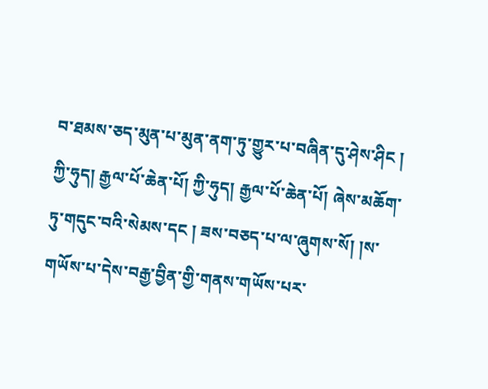བ་ཐམས་ཅད་མུན་པ་མུན་ནག་ཏུ་གྱུར་པ་བཞིན་དུ་ཤེས་ཤིང ། ཀྱི་ཧུད། རྒྱལ་པོ་ཆེན་པོ། ཀྱི་ཧུད། རྒྱལ་པོ་ཆེན་པོ། ཞེས་མཆོག་ཏུ་གདུང་བའི་སེམས་དང ། ཟས་བཅད་པ་ལ་ཞུགས་སོ། །ས་གཡོས་པ་དེས་བརྒྱ་བྱིན་གྱི་གནས་གཡོས་པར་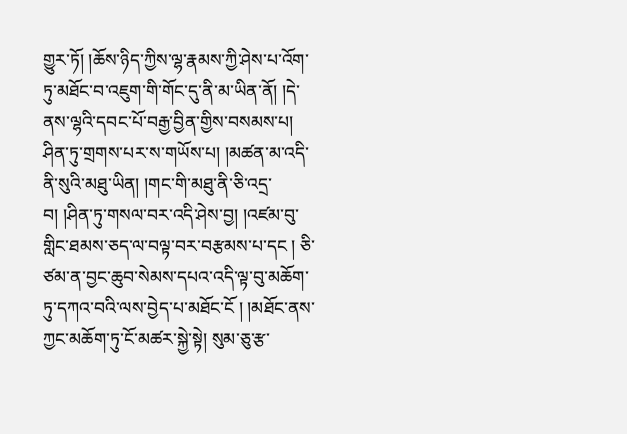གྱུར་ཏོ། །ཆོས་ཉིད་ཀྱིས་ལྷ་རྣམས་ཀྱི་ཤེས་པ་འོག་ཏུ་མཐོང་བ་འཇུག་གི་གོང་དུ་ནི་མ་ཡིན་ནོ། །དེ་ནས་ལྷའི་དབང་པོ་བརྒྱ་བྱིན་གྱིས་བསམས་པ། ཤིན་ཏུ་གྲགས་པར་ས་གཡོས་པ། །མཚན་མ་འདི་ནི་སུའི་མཐུ་ཡིན། །གང་གི་མཐུ་ནི་ཅི་འདྲ་བ། །ཤིན་ཏུ་གསལ་བར་འདི་ཤེས་བྱ། །འཛམ་བུ་གླིང་ཐམས་ཅད་ལ་བལྟ་བར་བརྩམས་པ་དང ། ཅི་ཙམ་ན་བྱང་ཆུབ་སེམས་དཔའ་འདི་ལྟ་བུ་མཆོག་ཏུ་དཀའ་བའི་ལས་བྱེད་པ་མཐོང་ངོ ། །མཐོང་ནས་ཀྱང་མཆོག་ཏུ་ངོ་མཚར་སྐྱེ་སྟེ། སུམ་ཅུ་རྩ་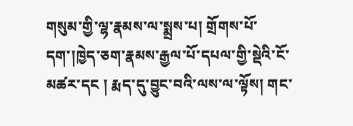གསུམ་གྱི་ལྷ་རྣམས་ལ་སྨྲས་པ། གྲོགས་པོ་དག་།ཁྱེད་ཅག་རྣམས་རྒྱལ་པོ་དཔལ་གྱི་སྡེའི་ངོ་མཚར་དང ། རྨད་དུ་བྱུང་བའི་ལས་ལ་ལྟོས། གང་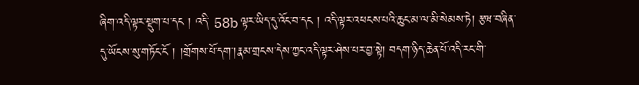ཞིག་འདི་ལྟར་སྡུག་པ་དང ། འདི་ 58b ལྟར་ཡིད་དུ་འོང་བ་དང ། འདི་ལྟར་འཕངས་པའི་ཆུང་མ་ལ་མི་སེམས་ཏེ། རྩཝ་བཞིན་དུ་ཡོངས་སུ་གཏོང་ངོ ། །གྲོགས་པོ་དག་།རྣམ་གྲངས་དེས་ཀྱང་འདི་ལྟར་ཤེས་པར་བྱ་སྟེ། བདག་ཉིད་ཆེན་པོ་འདི་རང་གི་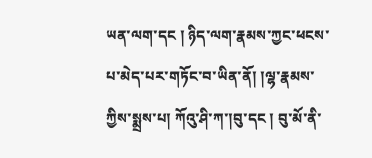ཡན་ལག་དང ། ཉིད་ལག་རྣམས་ཀྱང་ཕངས་པ་མེད་པར་གཏོང་བ་ཡིན་ནོ། །ལྷ་རྣམས་ཀྱིས་སྨྲས་པ། ཀོའུ་ཤི་ཀ་།བུ་དང ། བུ་མོ་ནི་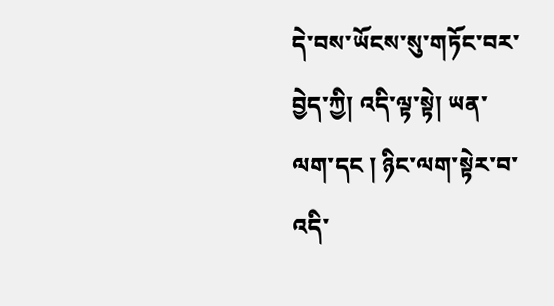དེ་བས་ཡོངས་སུ་གཏོང་བར་བྱེད་ཀྱི། འདི་ལྟ་སྟེ། ཡན་ལག་དང ། ཉིང་ལག་སྟེར་བ་འདི་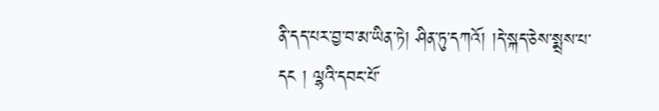ནི་དད་པར་བྱ་བ་མ་ཡིན་ཏེ། ཤིན་ཏུ་དཀའོ། །དེ་སྐད་ཅེས་སྨྲས་པ་དང ། ལྷའི་དབང་པོ་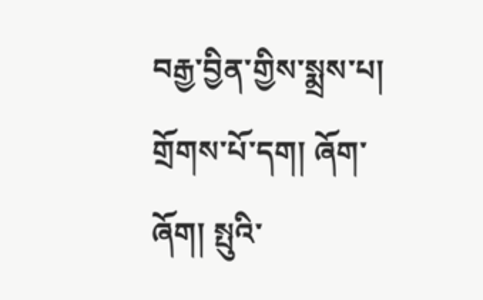བརྒྱ་བྱིན་གྱིས་སྨྲས་པ། གྲོགས་པོ་དག། ཞོག་ཞོག། སྤུའི་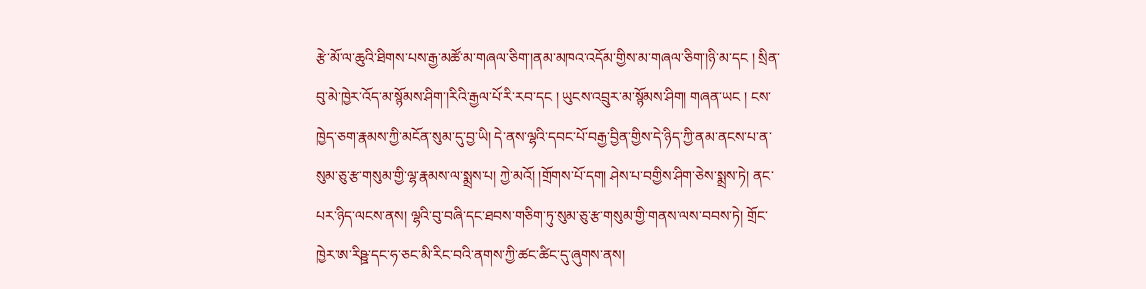རྩེ་མོ་ལ་ཆུའི་ཐིགས་པས་རྒྱ་མཚོ་མ་གཞལ་ཅིག་།ནམ་མཁའ་འདོམ་གྱིས་མ་གཞལ་ཅིག་།ཉི་མ་དང ། སྲིན་བུ་མེ་ཁྱེར་འོད་མ་སྙོམས་ཤིག་།རིའི་རྒྱལ་པོ་རི་རབ་དང ། ཡུངས་འབྲུར་མ་སྙོམས་ཤིག། གཞན་ཡང ། ངས་ཁྱེད་ཅག་རྣམས་ཀྱི་མངོན་སུམ་དུ་བྱ་ཡི། དེ་ནས་ལྷའི་དབང་པོ་བརྒྱ་བྱིན་གྱིས་དེ་ཉིད་ཀྱི་ནམ་ནངས་པ་ན་སུམ་ཅུ་རྩ་གསུམ་གྱི་ལྷ་རྣམས་ལ་སྨྲས་པ། ཀྱེ་མའོ། །གྲོགས་པོ་དག། ཤེས་པ་བགྱིས་ཤིག་ཅེས་སྨྲས་ཏེ། ནང་པར་ཉིད་ལངས་ནས། ལྷའི་བུ་བཞི་དང་ཐབས་གཅིག་ཏུ་སུམ་ཅུ་རྩ་གསུམ་གྱི་གནས་ལས་བབས་ཏེ། གྲོང་ཁྱེར་ཨ་རིཥྛ་དང་ཧ་ཅང་མི་རིང་བའི་ནགས་ཀྱི་ཚང་ཚིང་དུ་ཞུགས་ནས།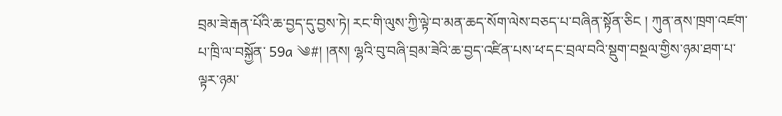བྲམ་ཟེ་རྒན་པོའི་ཆ་བྱད་དུ་བྱས་ཏེ། རང་གི་ལུས་ཀྱི་ལྟེ་བ་མན་ཆད་སོག་ལེས་བཅད་པ་བཞིན་སྟོན་ཅིང ། ཀུན་ནས་ཁྲག་འཛག་པ་ཁྲི་ལ་བསྐྱོན་ 59a ༄#། །ནས། ལྷའི་བུ་བཞི་བྲམ་ཟེའི་ཆ་བྱད་འཛིན་པས་ཕ་དང་བྲལ་བའི་སྡུག་བསྔལ་གྱིས་ཉམ་ཐག་པ་ལྟར་ཉམ་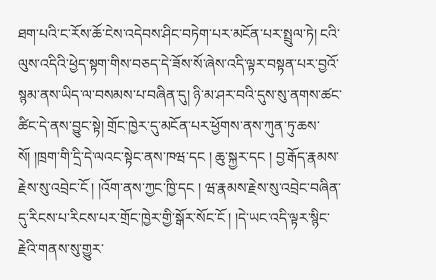ཐག་པའི་ང་རོས་ཆོ་ངེས་འདེབས་ཤིང་བཏེག་པར་མངོན་པར་སྤྲུལ་ཏེ། ངའི་ལུས་འདིའི་ཕྱེད་སྟག་གིས་བཅད་དེ་ཟོས་སོ་ཞེས་འདི་ལྟར་བསྟན་པར་བྱའོ་སྙམ་ནས་ཡིད་ལ་བསམས་པ་བཞིན་དུ། ཉི་མ་ཤར་བའི་དུས་སུ་ནགས་ཚང་ཚིང་དེ་ནས་བྱུང་སྟེ། གྲོང་ཁྱེར་དུ་མངོན་པར་ཕྱོགས་ནས་ཀུན་ཏུ་ཆས་སོ། །ཁྲག་གི་དྲི་དེ་ལའང་སྟེང་ནས་ཁཝ་དང ། ཆུ་སྐྱར་དང ། བྱ་རྒོད་རྣམས་རྗེས་སུ་འབྲེང་ངོ ། །འོག་ནས་ཀྱང་ཁྱི་དང ། ཝ་རྣམས་རྗེས་སུ་འབྲེང་བཞིན་དུ་རིངས་པ་རིངས་པར་གྲོང་ཁྱེར་གྱི་སྒོར་སོང་ངོ ། །དེ་ཡང་འདི་ལྟར་སྙིང་རྗེའི་གནས་སུ་གྱུར་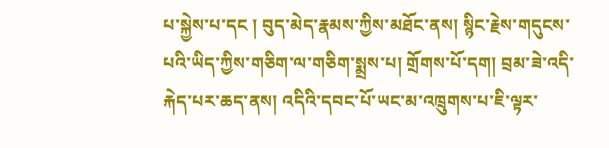པ་སྐྱེས་པ་དང ། བུད་མེད་རྣམས་ཀྱིས་མཐོང་ནས། སྙིང་རྗེས་གདུངས་པའི་ཡིད་ཀྱིས་གཅིག་ལ་གཅིག་སྨྲས་པ། གྲོགས་པོ་དག། བྲམ་ཟེ་འདི་རྐེད་པར་ཆད་ནས། འདིའི་དབང་པོ་ཡང་མ་འཁྲུགས་པ་ཇི་ལྟར་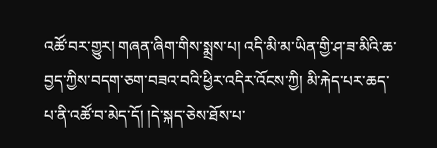འཚོ་བར་གྱུར། གཞན་ཞིག་གིས་སྨྲས་པ། འདི་མི་མ་ཡིན་གྱི་ཤ་ཟ་མིའི་ཆ་བྱད་ཀྱིས་བདག་ཅག་བཟའ་བའི་ཕྱིར་འདིར་འོངས་ཀྱི། མི་རྐེད་པར་ཆད་པ་ནི་འཚོ་བ་མེད་དོ། །དེ་སྐད་ཅེས་ཐོས་པ་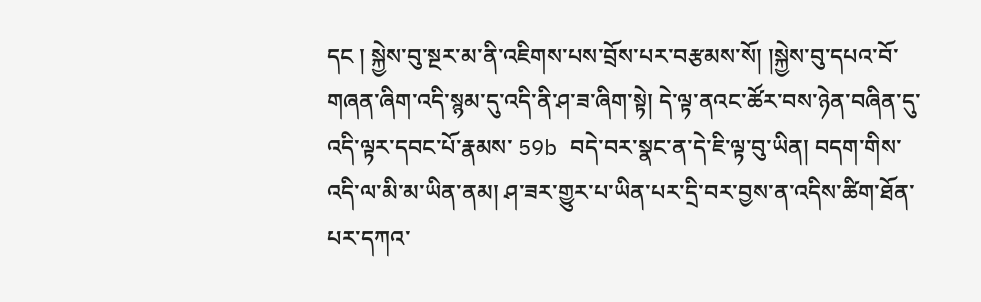དང ། སྐྱེས་བུ་སྔར་མ་ནི་འཇིགས་པས་བྲོས་པར་བརྩམས་སོ། །སྐྱེས་བུ་དཔའ་བོ་གཞན་ཞིག་འདི་སྙམ་དུ་འདི་ནི་ཤ་ཟ་ཞིག་སྟེ། དེ་ལྟ་ནའང་ཚོར་བས་ཉེན་བཞིན་དུ་འདི་ལྟར་དབང་པོ་རྣམས་ 59b བདེ་བར་སྣང་ན་དེ་ཇི་ལྟ་བུ་ཡིན། བདག་གིས་འདི་ལ་མི་མ་ཡིན་ནམ། ཤ་ཟར་གྱུར་པ་ཡིན་པར་དྲི་བར་བྱས་ན་འདིས་ཚིག་ཐོན་པར་དཀའ་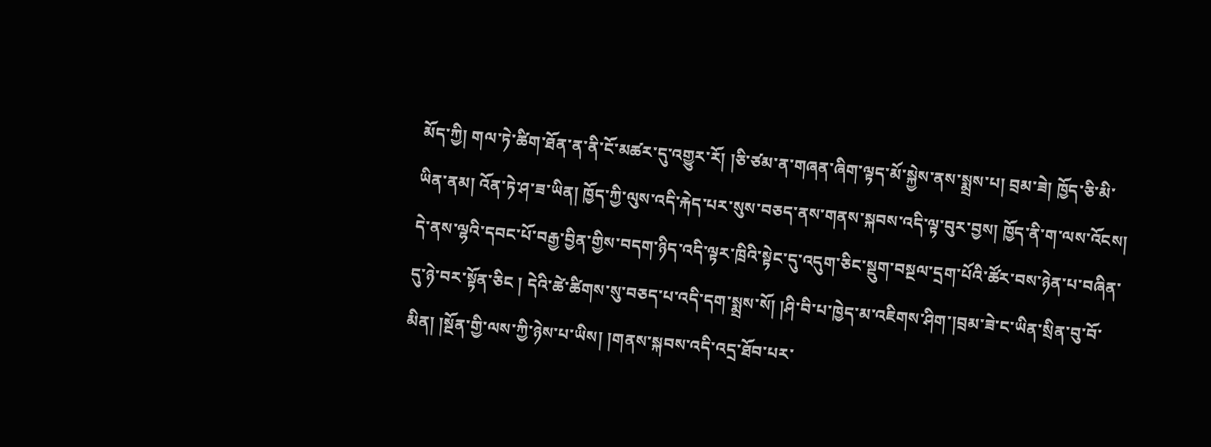མོད་ཀྱི། གལ་ཏེ་ཚིག་ཐོན་ན་ནི་ངོ་མཚར་དུ་འགྱུར་རོ། །ཅི་ཙམ་ན་གཞན་ཞིག་ལྟད་མོ་སྐྱེས་ནས་སྨྲས་པ། བྲམ་ཟེ། ཁྱོད་ཅི་མི་ཡིན་ནམ། འོན་ཏེ་ཤ་ཟ་ཡིན། ཁྱོད་ཀྱི་ལུས་འདི་རྐེད་པར་སུས་བཅད་ནས་གནས་སྐབས་འདི་ལྟ་བུར་བྱས། ཁྱོད་ནི་ག་ལས་འོངས། དེ་ནས་ལྷའི་དབང་པོ་བརྒྱ་བྱིན་གྱིས་བདག་ཉིད་འདི་ལྟར་ཁྲིའི་སྟེང་དུ་འདུག་ཅིང་སྡུག་བསྔལ་དྲག་པོའི་ཚོར་བས་ཉེན་པ་བཞིན་དུ་ཉེ་བར་སྟོན་ཅིང ། དེའི་ཚེ་ཚིགས་སུ་བཅད་པ་འདི་དག་སྨྲས་སོ། །ཤི་བི་པ་ཁྱེད་མ་འཇིགས་ཤིག་།བྲམ་ཟེ་ང་ཡིན་སྲིན་བུ་བོ་མིན། །སྔོན་གྱི་ལས་ཀྱི་ཉེས་པ་ཡིས། །གནས་སྐབས་འདི་འདྲ་ཐོབ་པར་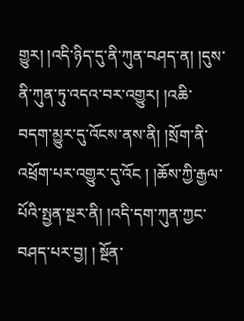གྱུར། །འདི་ཉིད་དུ་ནི་ཀུན་བཤད་ན། །དུས་ནི་ཀུན་ཏུ་འདའ་བར་འགྱུར། །འཆི་བདག་མྱུར་དུ་འོངས་ནས་ནི། །སྲོག་ནི་འཕྲོག་པར་འགྱུར་དུ་འོང ། །ཆོས་ཀྱི་རྒྱལ་པོའི་སྤྱན་སྔར་ནི། །འདི་དག་ཀུན་ཀྱང་བཤད་པར་བྱ། ། སྔོན་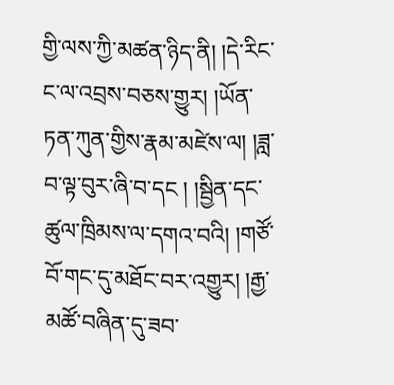གྱི་ལས་ཀྱི་མཚན་ཉིད་ནི། །དེ་རིང་ང་ལ་འབྲས་བཅས་གྱུར། །ཡོན་ཏན་ཀུན་གྱིས་རྣམ་མཛེས་ལ། །ཟླ་བ་ལྟ་བུར་ཞི་བ་དང ། །སྦྱིན་དང་ཚུལ་ཁྲིམས་ལ་དགའ་བའི། །གཙོ་བོ་གང་དུ་མཐོང་བར་འགྱུར། །རྒྱ་མཚོ་བཞིན་དུ་ཟབ་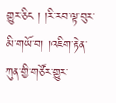གྱུར་ཅིང ། །རི་རབ་ལྟ་བུར་མི་གཡོ་བ། །འཇིག་རྟེན་ཀུན་གྱི་གཙོར་གྱུར་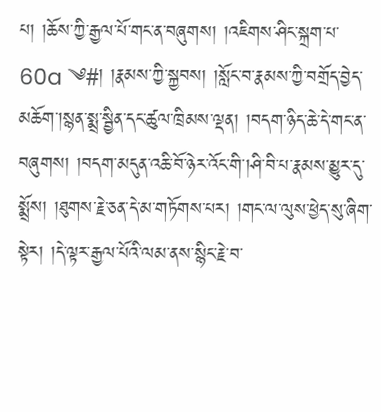པ། །ཆོས་ཀྱི་རྒྱལ་པོ་གང་ན་བཞུགས། །འཇིགས་ཤིང་སྐྲག་པ་ 60a ༄#། །རྣམས་ཀྱི་སྐྱབས། །སློང་བ་རྣམས་ཀྱི་བགྲོད་བྱེད་མཆོག་།སྙན་སྨྲ་སྦྱིན་དང་ཚུལ་ཁྲིམས་ལྡན། །བདག་ཉིད་ཆེ་དེ་གང་ན་བཞུགས། །བདག་མདུན་འཆི་བོ་ཉེར་འོང་གི་།ཤི་བི་པ་རྣམས་མྱུར་དུ་སྨྲོས། །ཐུགས་རྗེ་ཅན་དེ་མ་གཏོགས་པར། །གང་ལ་ལུས་ཕྱེད་སུ་ཞིག་སྟེར། །དེ་ལྟར་རྒྱལ་པོའི་ལམ་ནས་སྙིང་རྗེ་བ་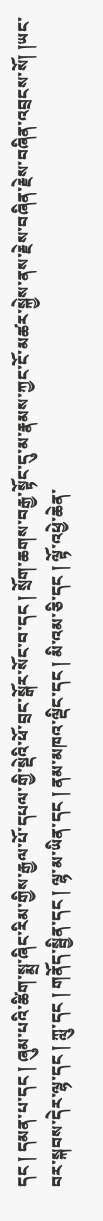དང ། དམན་པ་དང ། ཞུམ་པའི་ཚིག་སྨྲ་ཞིང་རིམ་གྱིས་རྒྱལ་པོ་དཔལ་གྱི་སྡེའི་ཕོ་བྲང་སྒོར་སོང་བ་དང ། སྲོག་ཆགས་བརྒྱ་སྟོང་དུ་མ་རྣམས་ཀྱང་ངོ་མཚར་སྐྱེས་ནས་རྗེས་བཞིན་རྗེས་བཞིན་འབྲངས་སོ། །ཡང་བར་སྐབས་དེར་ལྷ་དང ། ཀླུ་དང ། གནོད་སྦྱིན་དང ། ལྷ་མ་ཡིན་དང ། ནམ་མཁའ་ལྡིང་དང ། མི་འམ་ཅི་དང ། ལྟོ་འཕྱེ་ཆེན་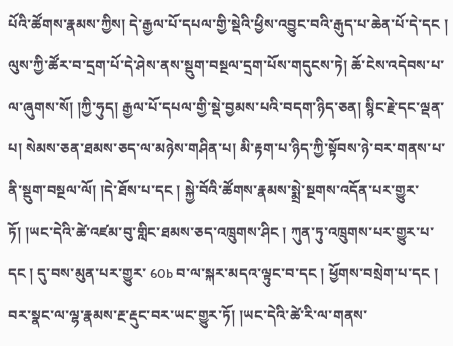པོའི་ཚོགས་རྣམས་ཀྱིས། དེ་རྒྱལ་པོ་དཔལ་གྱི་སྡེའི་ཕྱིས་འབྱུང་བའི་རྒུད་པ་ཆེན་པོ་དེ་དང ། ལུས་ཀྱི་ཚོར་བ་དྲག་པོ་དེ་ཤེས་ནས་སྡུག་བསྔལ་དྲག་པོས་གདུངས་ཏེ། ཆོ་ངེས་འདེབས་པ་ལ་ཞུགས་སོ། །ཀྱི་ཧུད། རྒྱལ་པོ་དཔལ་གྱི་སྡེ་བྱམས་པའི་བདག་ཉིད་ཅན། སྙིང་རྗེ་དང་ལྡན་པ། སེམས་ཅན་ཐམས་ཅད་ལ་མཉེས་གཤིན་པ། མི་རྟག་པ་ཉིད་ཀྱི་སྟོབས་ཉེ་བར་གནས་པ་ནི་སྡུག་བསྔལ་ལོ། །དེ་ཐོས་པ་དང ། སྐྱེ་བོའི་ཚོགས་རྣམས་སྨྲེ་སྔགས་འདོན་པར་གྱུར་ཏོ། །ཡང་དེའི་ཚེ་འཛམ་བུ་གླིང་ཐམས་ཅད་འཁྲུགས་ཤིང ། ཀུན་ཏུ་འཁྲུགས་པར་གྱུར་པ་དང ། དུ་བས་མུན་པར་གྱུར་ 60b བ་ལ་སྐར་མདའ་ལྟུང་བ་དང ། ཕྱོགས་བསྲེག་པ་དང ། བར་སྣང་ལ་ལྷ་རྣམས་རྔ་རྡུང་བར་ཡང་གྱུར་ཏོ། །ཡང་དེའི་ཚེ་རི་ལ་གནས་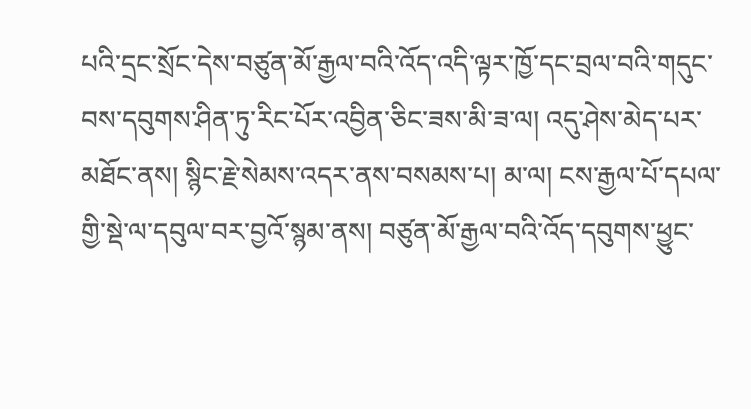པའི་དྲང་སྲོང་དེས་བཙུན་མོ་རྒྱལ་བའི་འོད་འདི་ལྟར་ཁྱོ་དང་བྲལ་བའི་གདུང་བས་དབུགས་ཤིན་ཏུ་རིང་པོར་འབྱིན་ཅིང་ཟས་མི་ཟ་ལ། འདུ་ཤེས་མེད་པར་མཐོང་ནས། སྙིང་རྗེ་སེམས་འདར་ནས་བསམས་པ། མ་ལ། ངས་རྒྱལ་པོ་དཔལ་གྱི་སྡེ་ལ་དབུལ་བར་བྱའོ་སྙམ་ནས། བཙུན་མོ་རྒྱལ་བའི་འོད་དབུགས་ཕྱུང་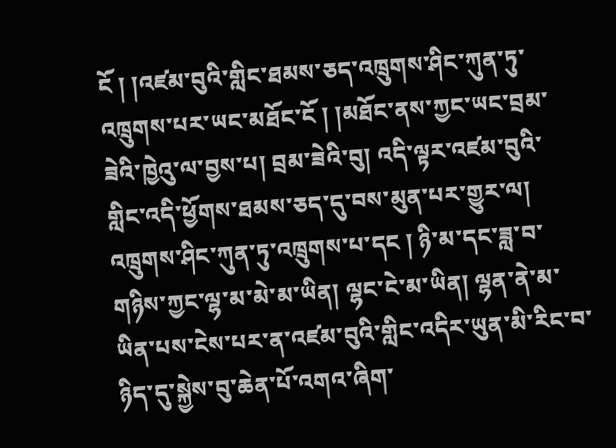ངོ ། །འཛམ་བུའི་གླིང་ཐམས་ཅད་འཁྲུགས་ཤིང་ཀུན་ཏུ་འཁྲུགས་པར་ཡང་མཐོང་ངོ ། །མཐོང་ནས་ཀྱང་ཡང་བྲམ་ཟེའི་ཁྱེའུ་ལ་བྱས་པ། བྲམ་ཟེའི་བུ། འདི་ལྟར་འཛམ་བུའི་གླིང་འདི་ཕྱོགས་ཐམས་ཅད་དུ་བས་མུན་པར་གྱུར་ལ། འཁྲུགས་ཤིང་ཀུན་ཏུ་འཁྲུགས་པ་དང ། ཉི་མ་དང་ཟླ་བ་གཉིས་ཀྱང་ལྷ་མ་མེ་མ་ཡིན། ལྷང་ངེ་མ་ཡིན། ལྷན་ནེ་མ་ཡིན་པས་ངེས་པར་ན་འཛམ་བུའི་གླིང་འདིར་ཡུན་མི་རིང་བ་ཉིད་དུ་སྐྱེས་བུ་ཆེན་པོ་འགའ་ཞིག་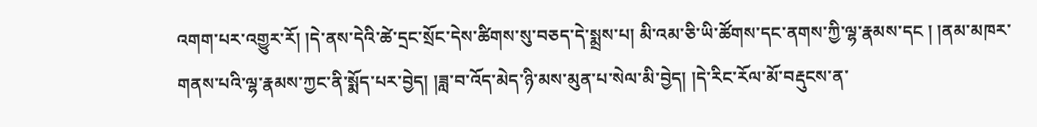འགག་པར་འགྱུར་རོ། །དེ་ནས་དེའི་ཚེ་དྲང་སྲོང་དེས་ཚིགས་སུ་བཅད་དེ་སྨྲས་པ། མི་འམ་ཅི་ཡི་ཚོགས་དང་ནགས་ཀྱི་ལྷ་རྣམས་དང ། །ནམ་མཁར་གནས་པའི་ལྷ་རྣམས་ཀྱང་ནི་སྨོད་པར་བྱེད། །ཟླ་བ་འོད་མེད་ཉི་མས་མུན་པ་སེལ་མི་བྱེད། །དེ་རིང་རོལ་མོ་བརྡུངས་ན་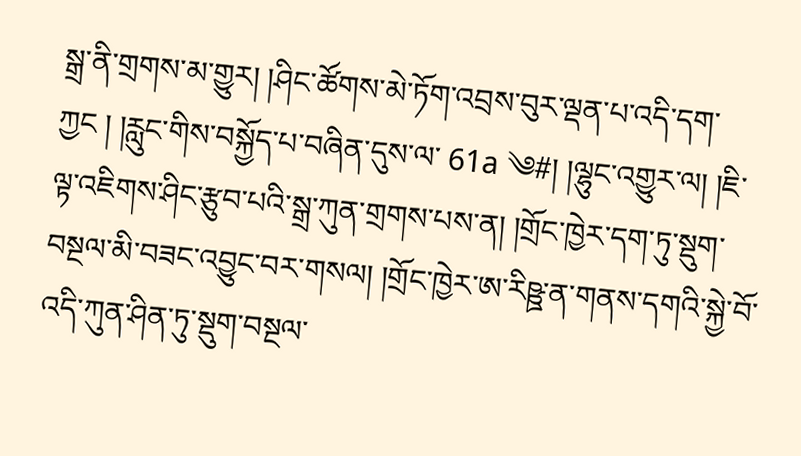སྒྲ་ནི་གྲགས་མ་གྱུར། །ཤིང་ཚོགས་མེ་ཏོག་འབྲས་བུར་ལྡན་པ་འདི་དག་ཀྱང ། །རླུང་གིས་བསྐྱོད་པ་བཞིན་དུས་ལ་ 61a ༄#། །ལྷུང་འགྱུར་ལ། །ཇི་ལྟ་འཇིགས་ཤིང་རྩུབ་པའི་སྒྲ་ཀུན་གྲགས་པས་ན། །གྲོང་ཁྱེར་དག་ཏུ་སྡུག་བསྔལ་མི་བཟང་འབྱུང་བར་གསལ། །གྲོང་ཁྱེར་ཨ་རིཥྛ་ན་གནས་དགའི་སྐྱེ་བོ་འདི་ཀུན་ཤིན་ཏུ་སྡུག་བསྔལ་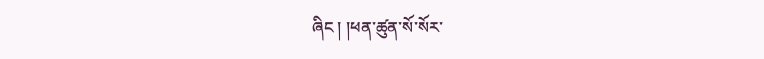ཞིང ། །ཕན་ཚུན་སོ་སོར་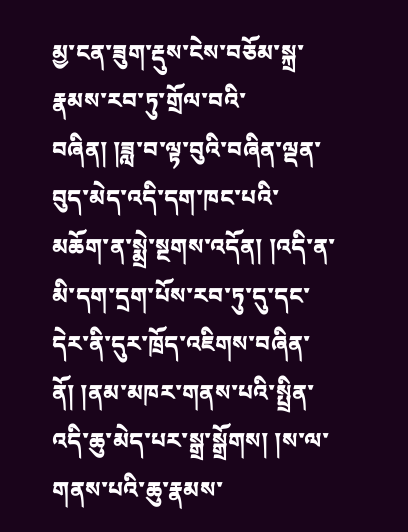མྱ་ངན་ཟུག་རྡུས་ངེས་བཅོམ་སྐྲ་རྣམས་རབ་ཏུ་གྲོལ་བའི་བཞིན། །ཟླ་བ་ལྟ་བུའི་བཞིན་ལྡན་བུད་མེད་འདི་དག་ཁང་པའི་མཆོག་ན་སྨྲེ་སྔགས་འདོན། །འདི་ན་མི་དག་དྲག་པོས་རབ་ཏུ་དུ་དང་དེར་ནི་དུར་ཁྲོད་འཇིགས་བཞིན་ནོ། །ནམ་མཁར་གནས་པའི་སྤྲིན་འདི་ཆུ་མེད་པར་སྒྲ་སྒྲོགས། །ས་ལ་གནས་པའི་ཆུ་རྣམས་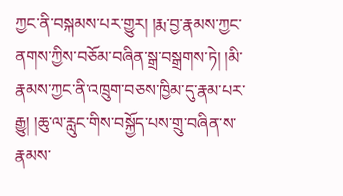ཀྱང་ནི་བསྐམས་པར་གྱུར། །རྨ་བྱ་རྣམས་ཀྱང་ནགས་ཀྱིས་བཅོམ་བཞིན་སྒྲ་བསྒྲགས་ཏེ། །མི་རྣམས་ཀྱང་ནི་འཁྲུག་བཅས་ཁྱིམ་དུ་རྣམ་པར་རྒྱུ། །ཆུ་ལ་རླུང་གིས་བསྐྱོད་པས་གྲུ་བཞིན་ས་རྣམས་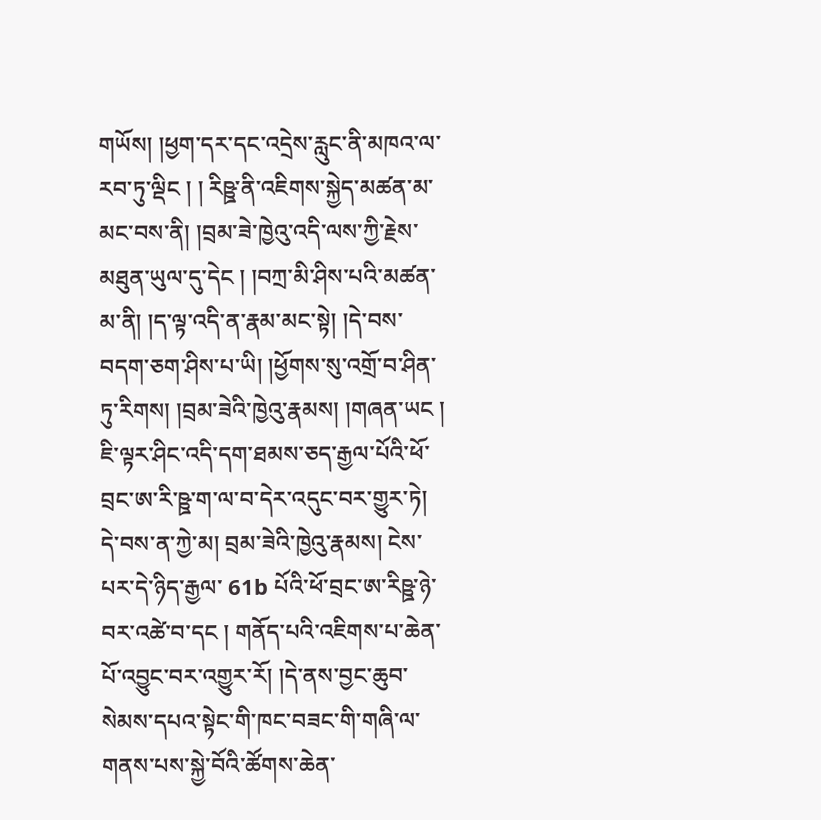གཡོས། །ཕྱག་དར་དང་འདྲེས་རླུང་ནི་མཁའ་ལ་རབ་ཏུ་ལྡིང ། ། རིཥྛ་ནི་འཇིགས་སྐྱེད་མཚན་མ་མང་བས་ནི། །བྲམ་ཟེ་ཁྱེའུ་འདི་ལས་ཀྱི་རྗེས་མཐུན་ཡུལ་དུ་དེང ། །བཀྲ་མི་ཤིས་པའི་མཚན་མ་ནི། །ད་ལྟ་འདི་ན་རྣམ་མང་སྟེ། །དེ་བས་བདག་ཅག་ཤིས་པ་ཡི། །ཕྱོགས་སུ་འགྲོ་བ་ཤིན་ཏུ་རིགས། །བྲམ་ཟེའི་ཁྱེའུ་རྣམས། །གཞན་ཡང ། ཇི་ལྟར་ཤིང་འདི་དག་ཐམས་ཅད་རྒྱལ་པོའི་ཕོ་བྲང་ཨ་རི་ཥྛ་ག་ལ་བ་དེར་འདུང་བར་གྱུར་ཏེ། དེ་བས་ན་ཀྱེ་མ། བྲམ་ཟེའི་ཁྱེའུ་རྣམས། ངེས་པར་དེ་ཉིད་རྒྱལ་ 61b པོའི་ཕོ་བྲང་ཨ་རིཥྛ་ཉེ་བར་འཚེ་བ་དང ། གནོད་པའི་འཇིགས་པ་ཆེན་པོ་འབྱུང་བར་འགྱུར་རོ། །དེ་ནས་བྱང་ཆུབ་སེམས་དཔའ་སྟེང་གི་ཁང་བཟང་གི་གཞི་ལ་གནས་པས་སྐྱེ་བོའི་ཚོགས་ཆེན་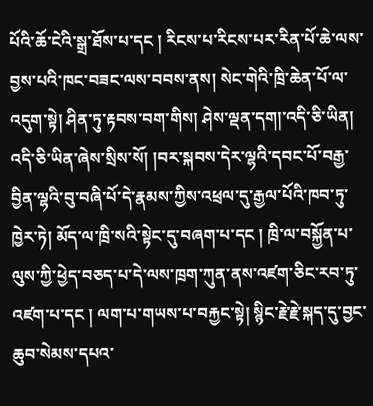པོའི་ཆོ་ངེའི་སྒྲ་ཐོས་པ་དང ། རིངས་པ་རིངས་པར་རིན་པོ་ཆེ་ལས་བྱས་པའི་ཁང་བཟང་ལས་བབས་ནས། སེང་གེའི་ཁྲི་ཆེན་པོ་ལ་འདུག་སྟེ། ཤིན་ཏུ་རྟབས་བག་གིས། ཤེས་ལྡན་དག།་འདི་ཅི་ཡིན། འདི་ཅི་ཡིན་ཞེས་སྲིས་སོ། །བར་སྐབས་དེར་ལྷའི་དབང་པོ་བརྒྱ་བྱིན་ལྷའི་བུ་བཞི་པོ་དེ་རྣམས་ཀྱིས་འཕྲལ་དུ་རྒྱལ་པོའི་ཁབ་ཏུ་ཁྱེར་ཏེ། མོད་ལ་ཁྲི་སའི་སྟེང་དུ་བཞག་པ་དང ། ཁྲི་ལ་བསྐྱོན་པ་ལུས་ཀྱི་ཕྱེད་བཅད་པ་དེ་ལས་ཁྲག་ཀུན་ནས་འཛག་ཅིང་རབ་ཏུ་འཛག་པ་དང ། ལག་པ་གཡས་པ་བརྐྱང་སྟེ། སྙིང་རྗེ་རྗེ་སྐད་དུ་བྱང་ཆུབ་སེམས་དཔའ་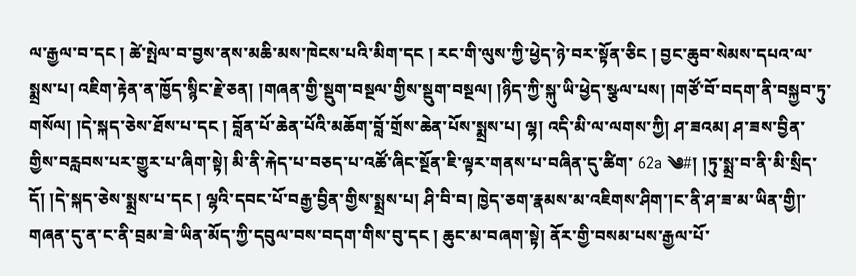ལ་རྒྱལ་བ་དང ། ཚེ་སྤེལ་བ་བྱས་ནས་མཆི་མས་ཁེངས་པའི་མིག་དང ། རང་གི་ལུས་ཀྱི་ཕྱེད་ཉེ་བར་སྟོན་ཅིང ། བྱང་ཆུབ་སེམས་དཔའ་ལ་སྨྲས་པ། འཇིག་རྟེན་ན་ཁྱོད་སྙིང་རྗེ་ཅན། །གཞན་གྱི་སྡུག་བསྔལ་གྱིས་སྡུག་བསྔལ། །ཉིད་ཀྱི་སྐུ་ཡི་ཕྱེད་སྩལ་པས། །གཙོ་བོ་བདག་ནི་བསྐྱབ་ཏུ་གསོལ། །དེ་སྐད་ཅེས་ཐོས་པ་དང ། བློན་པོ་ཆེན་པོའི་མཆོག་བློ་གྲོས་ཆེན་པོས་སྨྲས་པ། ལྷ། འདི་མི་ལ་ལགས་ཀྱི། ཤ་ཟའམ། ཤ་ཟས་བྱིན་གྱིས་བརླབས་པར་གྱུར་པ་ཞིག་སྟེ། མི་ནི་རྐེད་པ་བཅད་པ་འཚོ་ཞིང་སྔོན་ཇི་ལྟར་གནས་པ་བཞིན་དུ་ཚིག་ 62a ༄#། །ཏུ་སྨྲ་བ་ནི་མི་སྲིད་དོ། །དེ་སྐད་ཅེས་སྨྲས་པ་དང ། ལྷའི་དབང་པོ་བརྒྱ་བྱིན་གྱིས་སྨྲས་པ། ཤི་བི་བ། ཁྱེད་ཅག་རྣམས་མ་འཇིགས་ཤིག་།ང་ནི་ཤ་ཟ་མ་ཡིན་གྱི།་གཞན་དུ་ན་ང་ནི་བྲམ་ཟེ་ཡིན་མོད་ཀྱི་དབུལ་བས་བདག་གིས་བུ་དང ། ཆུང་མ་བཞག་སྟེ། ནོར་གྱི་བསམ་པས་རྒྱལ་པོ་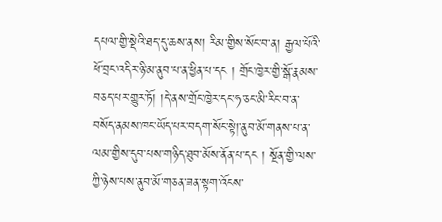དཔལ་གྱི་སྡེའི་ཐད་དུ་ཆས་ནས། རིམ་གྱིས་སོང་བ་ན། རྒྱལ་པོའི་ཕོ་བྲང་འདིར་ཉི་མ་ནུབ་པ་ན་ཕྱིན་པ་དང ། གྲོང་ཁྱེར་གྱི་སྒོ་རྣམས་བཅད་པར་གྱུར་ཏོ། །དེ་ནས་གྲོང་ཁྱེར་དང་ཧ་ཅང་མི་རིང་བ་ན་བསོད་ནམས་ཁང་ཡོད་པར་བདག་སོང་སྟེ།་ནུབ་མོ་གནས་པ་ན་ལམ་གྱིས་དུབ་པས་གཉིད་ཐུབ་མོས་ནོན་པ་དང ། སྔོན་གྱི་ལས་ཀྱི་ཉེས་པས་ནུབ་མོ་གཅན་ཟན་སྟག་འོངས་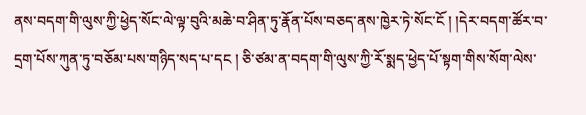ནས་བདག་གི་ལུས་ཀྱི་ཕྱེད་སོང་ལེ་ལྟ་བུའི་མཆེ་བ་ཤིན་ཏུ་རྣོན་པོས་བཅད་ནས་ཁྱེར་ཏེ་སོང་ངོ ། །དེར་བདག་ཚོར་བ་དྲག་པོས་ཀུན་ཏུ་བཅོམ་པས་གཉིད་སད་པ་དང ། ཅི་ཙམ་ན་བདག་གི་ལུས་ཀྱི་རོ་སྨད་ཕྱེད་པོ་སྟག་གིས་སོག་ལེས་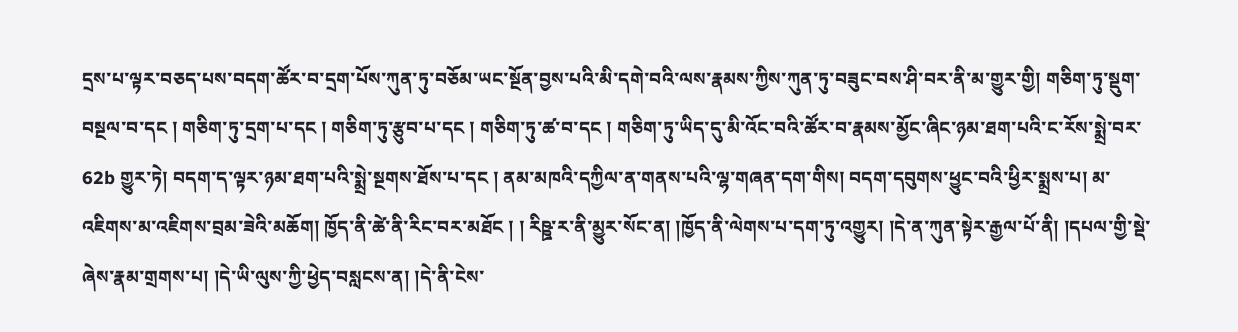དྲས་པ་ལྟར་བཅད་པས་བདག་ཚོར་བ་དྲག་པོས་ཀུན་ཏུ་བཅོམ་ཡང་སྔོན་བྱས་པའི་མི་དགེ་བའི་ལས་རྣམས་ཀྱིས་ཀུན་ཏུ་བཟུང་བས་ཤི་བར་ནི་མ་གྱུར་གྱི། གཅིག་ཏུ་སྡུག་བསྔལ་བ་དང ། གཅིག་ཏུ་དྲག་པ་དང ། གཅིག་ཏུ་རྩུབ་པ་དང ། གཅིག་ཏུ་ཚ་བ་དང ། གཅིག་ཏུ་ཡིད་དུ་མི་འོང་བའི་ཚོར་བ་རྣམས་མྱོང་ཞིང་ཉམ་ཐག་པའི་ང་རོས་སྨྲེ་བར་ 62b གྱུར་ཏེ། བདག་ད་ལྟར་ཉམ་ཐག་པའི་སྨྲེ་སྔགས་ཐོས་པ་དང ། ནམ་མཁའི་དཀྱིལ་ན་གནས་པའི་ལྷ་གཞན་དག་གིས། བདག་དབུགས་ཕྱུང་བའི་ཕྱིར་སྨྲས་པ། མ་འཇིགས་མ་འཇིགས་བྲམ་ཟེའི་མཆོག། ཁྱོད་ནི་ཚེ་ནི་རིང་བར་མཐོང ། ། རིཥྛ་ར་ནི་མྱུར་སོང་ན། །ཁྱོད་ནི་ལེགས་པ་དག་ཏུ་འགྱུར། །དེ་ན་ཀུན་སྟེར་རྒྱལ་པོ་ནི། །དཔལ་གྱི་སྡེ་ཞེས་རྣམ་གྲགས་པ། །དེ་ཡི་ལུས་ཀྱི་ཕྱེད་བསླངས་ན། །དེ་ནི་ངེས་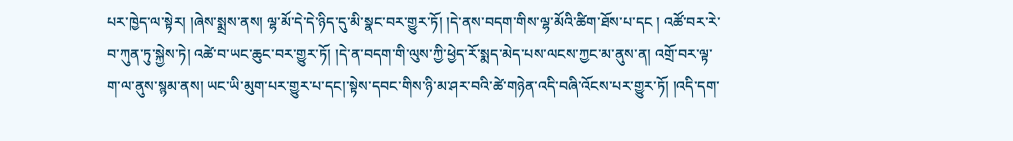པར་ཁྱེད་ལ་སྟེར། །ཞེས་སྨྲས་ནས། ལྷ་མོ་དེ་དེ་ཉིད་དུ་མི་སྣང་བར་གྱུར་ཏོ། །དེ་ནས་བདག་གིས་ལྷ་མོའི་ཚིག་ཐོས་པ་དང ། འཚོ་བར་རེ་བ་ཀུན་ཏུ་སྐྱེས་ཏེ། འཚེ་བ་ཡང་ཆུང་བར་གྱུར་ཏོ། །དེ་ན་བདག་གི་ལུས་ཀྱི་ཕྱེད་རོ་སྨད་མེད་པས་ལངས་ཀྱང་མ་ནུས་ན། འགྲོ་བར་ལྟ་ག་ལ་ནུས་སྙམ་ནས། ཡང་ཡི་མུག་པར་གྱུར་པ་དང།་སྟེས་དབང་གིས་ཉི་མ་ཤར་བའི་ཚེ་གཉེན་འདི་བཞི་འོངས་པར་གྱུར་ཏོ། །འདི་དག་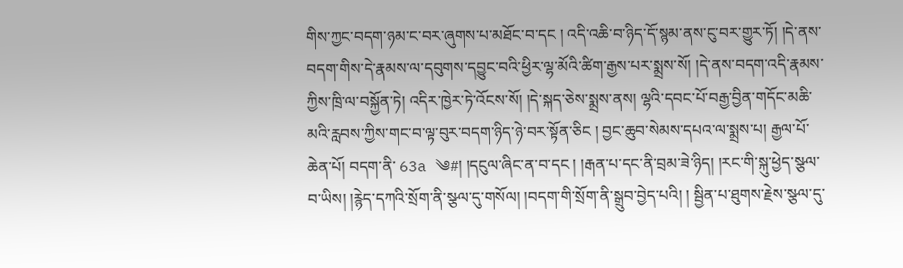གིས་ཀྱང་བདག་ཉམ་ང་བར་ཞུགས་པ་མཐོང་བ་དང ། འདི་འཆི་བ་ཉིད་དོ་སྙམ་ནས་ངུ་བར་གྱུར་ཏོ། །དེ་ནས་བདག་གིས་དེ་རྣམས་ལ་དབུགས་དབྱུང་བའི་ཕྱིར་ལྷ་མོའི་ཚིག་རྒྱས་པར་སྨྲས་སོ། །དེ་ནས་བདག་འདི་རྣམས་ཀྱིས་ཁྲི་ལ་བསྐྱོན་ཏེ། འདིར་ཁྱེར་ཏེ་འོངས་སོ། །དེ་སྐད་ཅེས་སྨྲས་ནས། ལྷའི་དབང་པོ་བརྒྱ་བྱིན་གདོང་མཆི་མའི་རླབས་ཀྱིས་གང་བ་ལྟ་བུར་བདག་ཉིད་ཉེ་བར་སྟོན་ཅིང ། བྱང་ཆུབ་སེམས་དཔའ་ལ་སྨྲས་པ། རྒྱལ་པོ་ཆེན་པོ། བདག་ནི་ 63a ༄#། །དངུལ་ཞིང་ན་བ་དང ། །རྒན་པ་དང་ནི་བྲམ་ཟེ་ཉིད། །རང་གི་སྐུ་ཕྱེད་སྩལ་བ་ཡིས། །རྙེད་དཀའི་སྲོག་ནི་སྩལ་དུ་གསོལ། །བདག་གི་སྲོག་ནི་སྒྲུབ་བྱེད་པའི། ། སྦྱིན་པ་ཐུགས་རྗེས་སྩལ་དུ་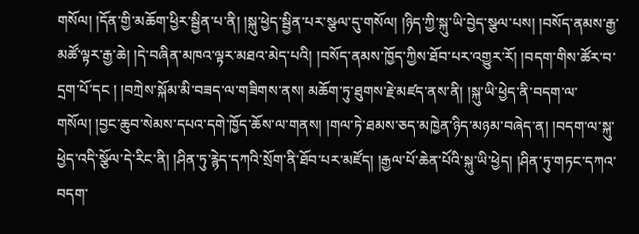གསོལ། །དོན་གྱི་མཆོག་ཕྱིར་སྦྱིན་པ་ནི། །སྐུ་ཕྱེད་སྦྱིན་པར་སྩལ་དུ་གསོལ། །ཉིད་ཀྱི་སྐུ་ཡི་བྱེད་སྩལ་པས། །བསོད་ནམས་རྒྱ་མཚོ་ལྟར་རྒྱ་ཆེ། །དེ་བཞིན་མཁའ་ལྟར་མཐའ་མེད་པའི། །བསོད་ནམས་ཁྱོད་ཀྱིས་ཐོབ་པར་འགྱུར་རོ། །བདག་གིས་ཚོར་བ་དྲག་པོ་དང ། །བཀྲེས་སྐོམ་མི་བཟད་ལ་གཟིགས་ནས། མཆོག་ཏུ་ཐུགས་རྗེ་མཛད་ནས་ནི། །སྐུ་ཡི་ཕྱེད་ནི་བདག་ལ་གསོལ། །བྱང་ཆུབ་སེམས་དཔའ་དགེ་ཁྱོད་ཆོས་ལ་གནས། །གལ་ཏེ་ཐམས་ཅད་མཁྱེན་ཉིད་མཉམ་བཞེད་ན། །བདག་ལ་སྐུ་ཕྱེད་འདི་སྩོལ་དེ་རིང་ནི། །ཤིན་ཏུ་རྙེད་དཀའི་སྲོག་ནི་ཐོབ་པར་མཛོད། །རྒྱལ་པོ་ཆེན་པོའི་སྐུ་ཡི་ཕྱེད། །ཤིན་ཏུ་གཏང་དཀའ་བདག་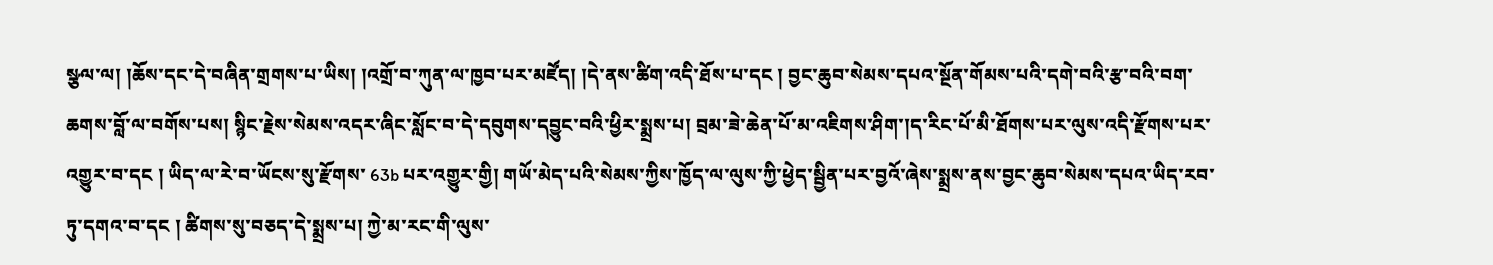སྩལ་ལ། །ཆོས་དང་དེ་བཞིན་གྲགས་པ་ཡིས། །འགྲོ་བ་ཀུན་ལ་ཁྱབ་པར་མཛོད། །དེ་ནས་ཚིག་འདི་ཐོས་པ་དང ། བྱང་ཆུབ་སེམས་དཔའ་སྔོན་གོམས་པའི་དགེ་བའི་རྩ་བའི་བག་ཆགས་བློ་ལ་བགོས་པས། སྙིང་རྗེས་སེམས་འདར་ཞིང་སློང་བ་དེ་དབུགས་དབྱུང་བའི་ཕྱིར་སྨྲས་པ། བྲམ་ཟེ་ཆེན་པོ་མ་འཇིགས་ཤིག་།ད་རིང་པོ་མི་ཐོགས་པར་ལུས་འདི་རྫོགས་པར་འགྱུར་བ་དང ། ཡིད་ལ་རེ་བ་ཡོངས་སུ་རྫོགས་ 63b པར་འགྱུར་གྱི། གཡོ་མེད་པའི་སེམས་ཀྱིས་ཁྱོད་ལ་ལུས་ཀྱི་ཕྱེད་སྦྱིན་པར་བྱའོ་ཞེས་སྨྲས་ནས་བྱང་ཆུབ་སེམས་དཔའ་ཡིད་རབ་ཏུ་དགའ་བ་དང ། ཚིགས་སུ་བཅད་དེ་སྨྲས་པ། ཀྱེ་མ་རང་གི་ལུས་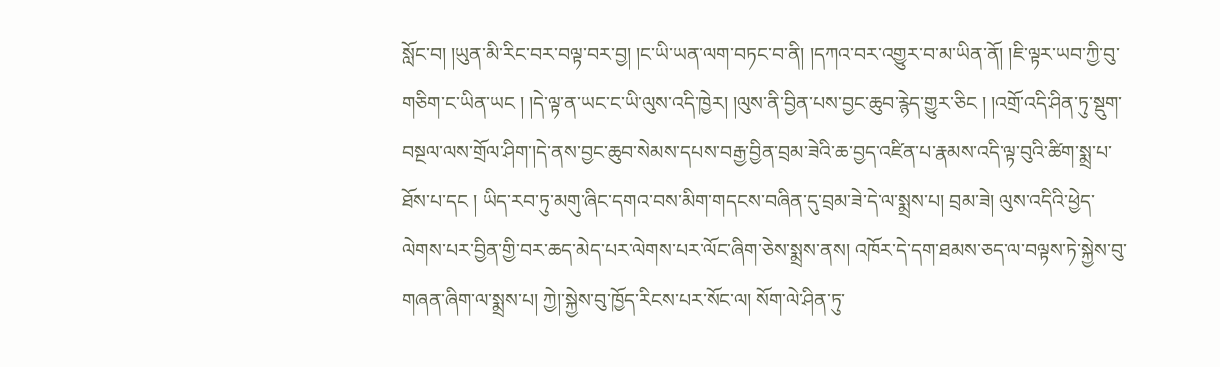སློང་བ། །ཡུན་མི་རིང་བར་བལྟ་བར་བྱ། །ང་ཡི་ཡན་ལག་བཏང་བ་ནི། །དཀའ་བར་འགྱུར་བ་མ་ཡིན་ནོ། །ཇི་ལྟར་ཡབ་ཀྱི་བུ་གཅིག་ང་ཡིན་ཡང ། །དེ་ལྟ་ན་ཡང་ང་ཡི་ལུས་འདི་ཁྱེར། །ལུས་ནི་བྱིན་པས་བྱང་ཆུབ་རྙེད་གྱུར་ཅིང ། །འགྲོ་འདི་ཤིན་ཏུ་སྡུག་བསྔལ་ལས་གྲོལ་ཤིག་།དེ་ནས་བྱང་ཆུབ་སེམས་དཔས་བརྒྱ་བྱིན་བྲམ་ཟེའི་ཆ་བྱད་འཛིན་པ་རྣམས་འདི་ལྟ་བུའི་ཚིག་སྨྲ་པ་ཐོས་པ་དང ། ཡིད་རབ་ཏུ་མགུ་ཞིང་དགའ་བས་མིག་གདངས་བཞིན་དུ་བྲམ་ཟེ་དེ་ལ་སྨྲས་པ། བྲམ་ཟེ། ལུས་འདིའི་ཕྱེད་ལེགས་པར་བྱིན་གྱི་བར་ཆད་མེད་པར་ལེགས་པར་ལོང་ཞིག་ཅེས་སྨྲས་ནས། འཁོར་དེ་དག་ཐམས་ཅད་ལ་བལྟས་ཏེ་སྐྱེས་བུ་གཞན་ཞིག་ལ་སྨྲས་པ། ཀྱེ།་སྐྱེས་བུ་ཁྱོད་རིངས་པར་སོང་ལ། སོག་ལེ་ཤིན་ཏུ་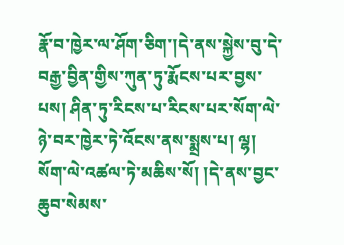རྣོ་བ་ཁྱེར་ལ་ཤོག་ཅིག་།དེ་ནས་སྐྱེས་བུ་དེ་བརྒྱ་བྱིན་གྱིས་ཀུན་ཏུ་རྨོངས་པར་བྱས་པས། ཤིན་ཏུ་རིངས་པ་རིངས་པར་སོག་ལེ་ཉེ་བར་ཁྱེར་ཏེ་འོངས་ནས་སྨྲས་པ། ལྷ། སོག་ལེ་འཚལ་ཏེ་མཆིས་སོ། །དེ་ནས་བྱང་ཆུབ་སེམས་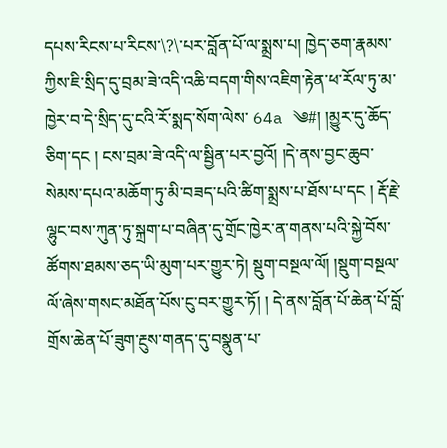དཔས་རིངས་པ་རིངས་\?\་པར་བློན་པོ་ལ་སྨྲས་པ། ཁྱེད་ཅག་རྣམས་ཀྱིས་ཇི་སྲིད་དུ་བྲམ་ཟེ་འདི་འཆི་བདག་གིས་འཇིག་རྟེན་ཕ་རོལ་ཏུ་མ་ཁྱེར་བ་དེ་སྲིད་དུ་ངའི་རོ་སྨད་སོག་ལེས་ 64a ༄#། །མྱུར་དུ་ཆོད་ཅིག་དང ། ངས་བྲམ་ཟེ་འདི་ལ་སྦྱིན་པར་བྱའོ། །དེ་ནས་བྱང་ཆུབ་སེམས་དཔའ་མཆོག་ཏུ་མི་བཟད་པའི་ཚིག་སྨྲས་པ་ཐོས་པ་དང ། རྡོ་རྗེ་ལྷུང་བས་ཀུན་ཏུ་སྐྲག་པ་བཞིན་དུ་གྲོང་ཁྱེར་ན་གནས་པའི་སྐྱེ་བོས་ཚོགས་ཐམས་ཅད་ཡི་མུག་པར་གྱུར་ཏེ། སྡུག་བསྔལ་ལོ། །སྡུག་བསྔལ་ལོ་ཞེས་གསང་མཐོན་པོས་ངུ་བར་གྱུར་ཏོ། ། དེ་ནས་བློན་པོ་ཆེན་པོ་བློ་གྲོས་ཆེན་པོ་ཟུག་རྔུས་གནད་དུ་བསྣུན་པ་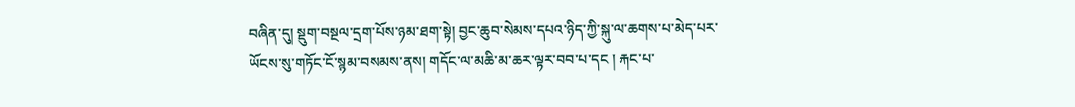བཞིན་དུ། སྡུག་བསྔལ་དྲག་པོས་ཉམ་ཐག་སྟེ། བྱང་ཆུབ་སེམས་དཔའ་ཉིད་ཀྱི་སྐུ་ལ་ཆགས་པ་མེད་པར་ཡོངས་སུ་གཏོང་ངོ་སྙམ་བསམས་ནས། གདོང་ལ་མཆི་མ་ཆར་ལྟར་བབ་པ་དང ། རྐང་པ་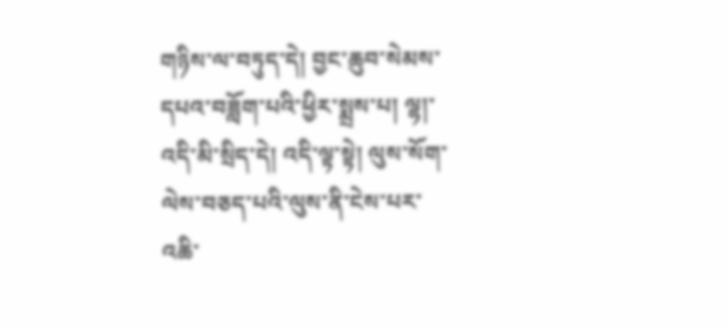གཉིས་ལ་བཏུད་དེ། བྱང་ཆུབ་སེམས་དཔའ་བཟློག་པའི་ཕྱིར་སྨྲས་པ། ལྷ།་འདི་མི་སྲིད་དེ། འདི་ལྟ་སྟེ། ལུས་སོག་ལེས་བཅད་པའི་ལུས་ནི་ངེས་པར་འཆི་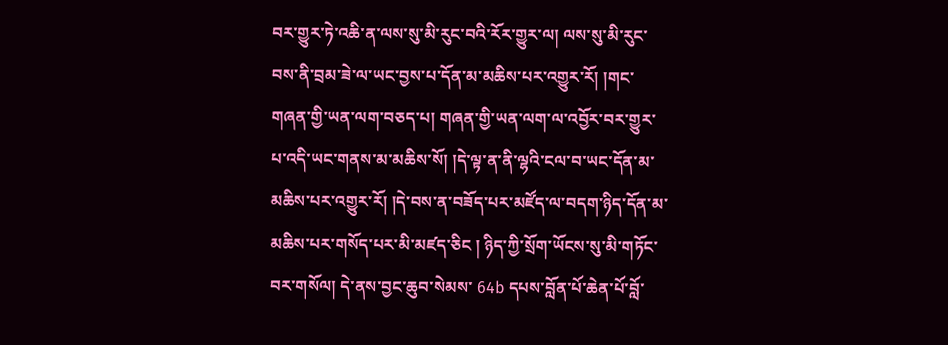བར་གྱུར་ཏེ་འཆི་ན་ལས་སུ་མི་རུང་བའི་རོར་གྱུར་ལ། ལས་སུ་མི་རུང་བས་ནི་བྲམ་ཟེ་ལ་ཡང་བྱས་པ་དོན་མ་མཆིས་པར་འགྱུར་རོ། །གང་གཞན་གྱི་ཡན་ལག་བཅད་པ། གཞན་གྱི་ཡན་ལག་ལ་འབྱོར་བར་གྱུར་པ་འདི་ཡང་གནས་མ་མཆིས་སོ། །དེ་ལྟ་ན་ནི་ལྷའི་ངལ་བ་ཡང་དོན་མ་མཆིས་པར་འགྱུར་རོ། །དེ་བས་ན་བཟོད་པར་མཛོད་ལ་བདག་ཉིད་དོན་མ་མཆིས་པར་གསོད་པར་མི་མཛད་ཅིང ། ཉིད་ཀྱི་སྲོག་ཡོངས་སུ་མི་གཏོང་བར་གསོལ། དེ་ནས་བྱང་ཆུབ་སེམས་ 64b དཔས་བློན་པོ་ཆེན་པོ་བློ་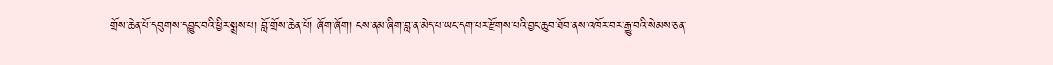གྲོས་ཆེན་པོ་དབུགས་དབྱུང་བའི་ཕྱིར་སྨྲས་པ། བློ་གྲོས་ཆེན་པོ། ཞོག་ཞོག། ངས་ནམ་ཞིག་བླ་ན་མེད་པ་ཡང་དག་པར་རྫོགས་པའི་བྱང་ཆུབ་ཐོབ་ནས་འཁོར་བར་རྒྱུ་བའི་སེམས་ཅན་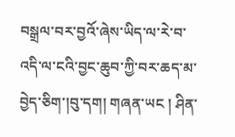བསྒྲལ་བར་བྱའོ་ཞེས་ཡིད་ལ་རེ་བ་འདི་ལ་ངའི་བྱང་ཆུབ་ཀྱི་བར་ཆད་མ་བྱེད་ཅིག་།བུ་དག། གཞན་ཡང ། ཤིན་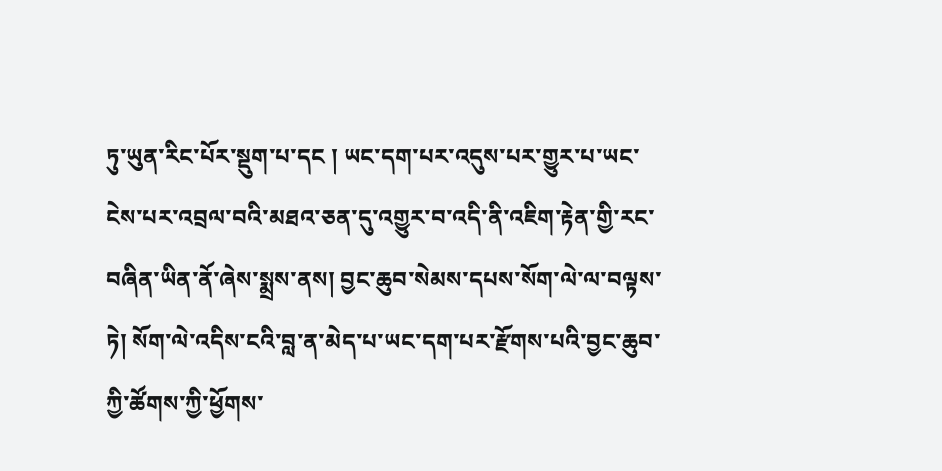ཏུ་ཡུན་རིང་པོར་སྡུག་པ་དང ། ཡང་དག་པར་འདུས་པར་གྱུར་པ་ཡང་ངེས་པར་འབྲལ་བའི་མཐའ་ཅན་དུ་འགྱུར་བ་འདི་ནི་འཇིག་རྟེན་གྱི་རང་བཞིན་ཡིན་ནོ་ཞེས་སྨྲས་ནས། བྱང་ཆུབ་སེམས་དཔས་སོག་ལེ་ལ་བལྟས་ཏེ། སོག་ལེ་འདིས་ངའི་བླ་ན་མེད་པ་ཡང་དག་པར་རྫོགས་པའི་བྱང་ཆུབ་ཀྱི་ཚོགས་ཀྱི་ཕྱོགས་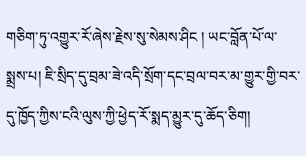གཅིག་ཏུ་འགྱུར་རོ་ཞེས་རྗེས་སུ་སེམས་ཤིང ། ཡང་བློན་པོ་ལ་སྨྲས་པ། ཇི་སྲིད་དུ་བྲམ་ཟེ་འདི་སྲོག་དང་བྲལ་བར་མ་གྱུར་གྱི་བར་དུ་ཁྱོད་ཀྱིས་ངའི་ལུས་ཀྱི་ཕྱེད་རོ་སྨད་མྱུར་དུ་ཆོད་ཅིག།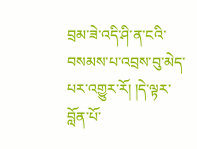བྲམ་ཟེ་འདི་ཤི་ན་ངའི་བསམས་པ་འབྲས་བུ་མེད་པར་འགྱུར་རོ། །དེ་ལྟར་བློན་པོ་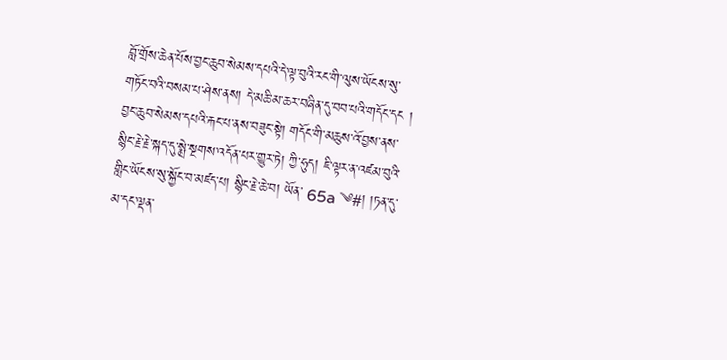བློ་གྲོས་ཆེན་པོས་བྱང་ཆུབ་སེམས་དཔའི་དེ་ལྟ་བུའི་རང་གི་ལུས་ཡོངས་སུ་གཏོང་བའི་བསམ་པ་ཤེས་ནས། དེ་མཆི་མ་ཆར་བཞིན་དུ་བབ་པའི་གདོང་དང ། བྱང་ཆུབ་སེམས་དཔའི་རྐང་པ་ནས་བཟུང་སྟེ། གདོང་གི་མཆུས་འོ་བྱས་ནས་སྙིང་རྗེ་རྗེ་སྐད་དུ་སྨྲེ་སྔགས་འདོན་པར་གྱུར་ཏེ། ཀྱི་ཧུད། ཇི་ལྟར་ན་འཛམ་བུའི་གླིང་ཡོངས་སུ་སྐྱོང་བ་མཛད་པ། སྙིང་རྗེ་ཆེ་བ། ཡོན་ 65a ༄#། །ཏན་དུ་མ་དང་ལྡན་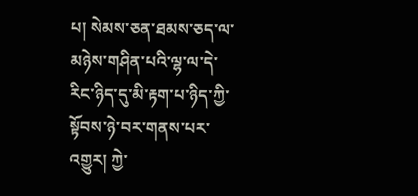པ། སེམས་ཅན་ཐམས་ཅད་ལ་མཉེས་གཤིན་པའི་ལྷ་ལ་དེ་རིང་ཉིད་དུ་མི་རྟག་པ་ཉིད་ཀྱི་སྟོབས་ཉེ་བར་གནས་པར་འགྱུར། ཀྱེ་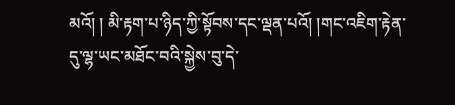མའོ། ། མི་རྟག་པ་ཉིད་ཀྱི་སྟོབས་དང་ལྡན་པའོ། །གང་འཇིག་རྟེན་དུ་ལྷ་ཡང་མཐོང་བའི་སྐྱེས་བུ་དེ་